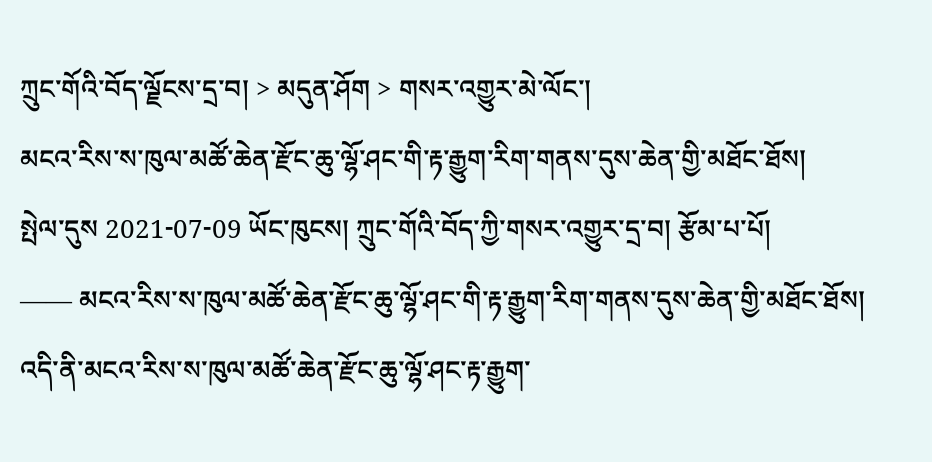ཀྲུང་གོའི་བོད་ལྗོངས་དྲ་བ། > མདུན་ཤོག > གསར་འགྱུར་མེ་ལོང་།
མངའ་རིས་ས་ཁུལ་མཚོ་ཆེན་རྫོང་ཆུ་ལྷོ་ཤང་གི་རྟ་རྒྱུག་རིག་གནས་དུས་ཆེན་གྱི་མཐོང་ཐོས།
སྤེལ་དུས 2021-07-09 ཡོང་ཁུངས། ཀྲུང་གོའི་བོད་ཀྱི་གསར་འགྱུར་དྲ་བ། རྩོམ་པ་པོ།
—— མངའ་རིས་ས་ཁུལ་མཚོ་ཆེན་རྫོང་ཆུ་ལྷོ་ཤང་གི་རྟ་རྒྱུག་རིག་གནས་དུས་ཆེན་གྱི་མཐོང་ཐོས།
འདི་ནི་མངའ་རིས་ས་ཁུལ་མཚོ་ཆེན་རྫོང་ཆུ་ལྷོ་ཤང་རྟ་རྒྱུག་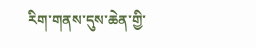རིག་གནས་དུས་ཆེན་གྱི་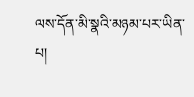ལས་དོན་མི་སྣའི་མཉམ་པར་ཡིན་པ།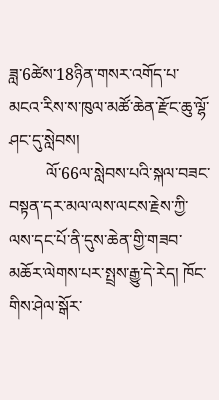ཟླ་6ཚེས་18ཉིན་གསར་འགོད་པ་མངའ་རིས་ས་ཁུལ་མཚོ་ཆེན་རྫོང་ཆུ་ལྷོ་ཤང་དུ་སླེབས།
         ལོ་66ལ་སླེབས་པའི་སྐལ་བཟང་བསྟན་དར་མལ་ལས་ལངས་རྗེས་ཀྱི་ལས་དང་པོ་ནི་དུས་ཆེན་གྱི་གཟབ་མཆོར་ལེགས་པར་སྤྲས་རྒྱུ་དེ་རེད། ཁོང་གིས་ཤེལ་སྒོར་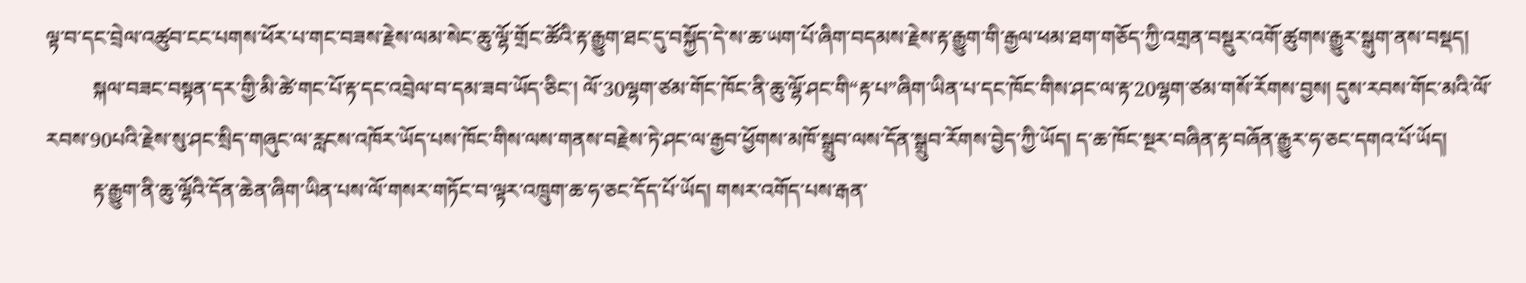ལྟ་བ་དང་བྲེལ་འཚུབ་ངང་པགས་ཕོར་པ་གང་བཟས་རྗེས་ལམ་སེང་ཆུ་ལྷོ་གྲོང་ཚོའི་རྟ་རྒྱུག་ཐང་དུ་བསྐྱོད་དེ་ས་ཆ་ཡག་པོ་ཞིག་བདམས་རྗེས་རྟ་རྒྱུག་གི་རྒྱལ་ཕམ་ཐག་གཅོད་ཀྱི་འགྲན་བསྡུར་འགོ་ཚུགས་རྒྱུར་སྒུག་ནས་བསྡད།
         སྐལ་བཟང་བསྟན་དར་གྱི་མི་ཚེ་གང་པོ་རྟ་དང་འབྲེལ་བ་དམ་ཟབ་ཡོད་ཅིང་། ལོ་30ལྷག་ཙམ་གོང་ཁོང་ནི་ཆུ་ལྷོ་ཤང་གི“རྟ་པ”ཞིག་ཡིན་པ་དང་ཁོང་གིས་ཤང་ལ་རྟ་20ལྷག་ཙམ་གསོ་རོགས་བྱས། དུས་རབས་གོང་མའི་ལོ་རབས་90པའི་རྗེས་སུ་ཤང་སྲིད་གཞུང་ལ་རླངས་འཁོར་ཡོད་པས་ཁོང་གིས་ལས་གནས་བརྗེས་ཏེ་ཤང་ལ་རྒྱབ་ཕྱོགས་མཁོ་སྒྲུབ་ལས་དོན་སྒྲུབ་རོགས་བྱེད་ཀྱི་ཡོད། ད་ཆ་ཁོང་སྔར་བཞིན་རྟ་བཞོན་རྒྱུར་ཧ་ཅང་དགའ་པོ་ཡོད།
         རྟ་རྒྱུག་ནི་ཆུ་ལྷོའི་དོན་ཆེན་ཞིག་ཡིན་པས་ལོ་གསར་གཏོང་བ་ལྟར་འཁྲུག་ཆ་ཧ་ཅང་དོད་པོ་ཡོད། གསར་འགོད་པས་རྒན་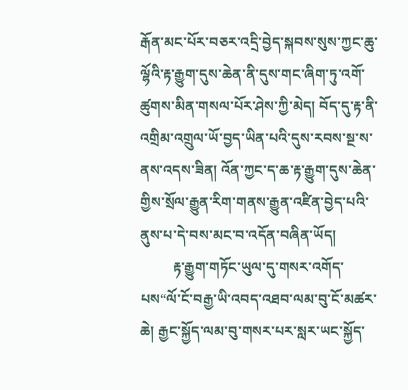རྒོན་མང་པོར་བཅར་འདྲི་བྱེད་སྐབས་སུས་ཀྱང་ཆུ་ལྷོའི་རྟ་རྒྱུག་དུས་ཆེན་ནི་དུས་གང་ཞིག་ཏུ་འགོ་ཚུགས་མིན་གསལ་པོར་ཤེས་ཀྱི་མེད། བོད་དུ་རྟ་ནི་འགྲིམ་འགྲུལ་ཡོ་བྱད་ཡིན་པའི་དུས་རབས་སྔ་ས་ནས་འདས་ཟིན། འོན་ཀྱང་ད་ཆ་རྟ་རྒྱུག་དུས་ཆེན་གྱིས་སྲོལ་རྒྱུན་རིག་གནས་རྒྱུན་འཛིན་བྱེད་པའི་ནུས་པ་དེ་བས་མང་བ་འདོན་བཞིན་ཡོད།
         རྟ་རྒྱུག་གཏོང་ཡུལ་དུ་གསར་འགོད་པས“ལོ་ངོ་བརྒྱ་ཡི་འབད་འཐབ་ལམ་བུ་ངོ་མཚར་ཆེ། རྒྱང་སྐྱོད་ལམ་བུ་གསར་པར་སླར་ཡང་སྐྱོད་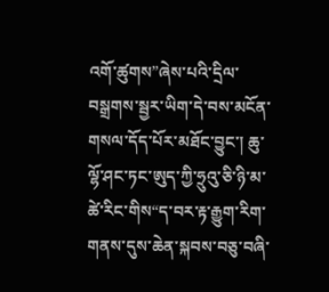འགོ་ཚུགས”ཞེས་པའི་དྲིལ་བསྒྲགས་སྦྱར་ཡིག་དེ་བས་མངོན་གསལ་དོད་པོར་མཐོང་བྱུང་། ཆུ་ལྷོ་ཤང་ཏང་ཨུད་ཀྱི་ཧྲུའུ་ཅི་ཉི་མ་ཚེ་རིང་གིས“ད་བར་རྟ་རྒྱུག་རིག་གནས་དུས་ཆེན་སྐབས་བཅུ་བཞི་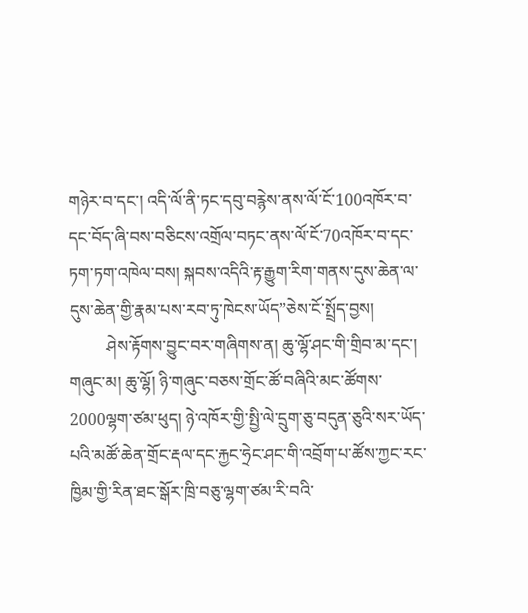གཉེར་བ་དང་། འདི་ལོ་ནི་ཏང་དབུ་བརྙེས་ནས་ལོ་ངོ་100འཁོར་བ་དང་བོད་ཞི་བས་བཅིངས་འགྲོལ་བཏང་ནས་ལོ་ངོ་70འཁོར་བ་དང་ཏག་ཏག་འཁེལ་བས། སྐབས་འདིའི་རྟ་རྒྱུག་རིག་གནས་དུས་ཆེན་ལ་དུས་ཆེན་གྱི་རྣམ་པས་རབ་ཏུ་ཁེངས་ཡོད”ཅེས་ངོ་སྤྲོད་བྱས།
         ཤེས་རྟོགས་བྱུང་བར་གཞིགས་ན། ཆུ་ལྷོ་ཤང་གི་གྲིབ་མ་དང་། གཞུང་མ། ཆུ་ལྷོ། ཉི་གཞུང་བཅས་གྲོང་ཚོ་བཞིའི་མང་ཚོགས་2000ལྷག་ཙམ་ཕུད། ཉེ་འཁོར་གྱི་སྤྱི་ལེ་དྲུག་ཅུ་བདུན་ཅུའི་སར་ཡོད་པའི་མཚོ་ཆེན་གྲོང་རྡལ་དང་རྐྱང་ཧྲེང་ཤང་གི་འབྲོག་པ་ཚོས་ཀྱང་རང་ཁྱིམ་གྱི་རིན་ཐང་སྒོར་ཁྲི་བཅུ་ལྷག་ཙམ་རི་བའི་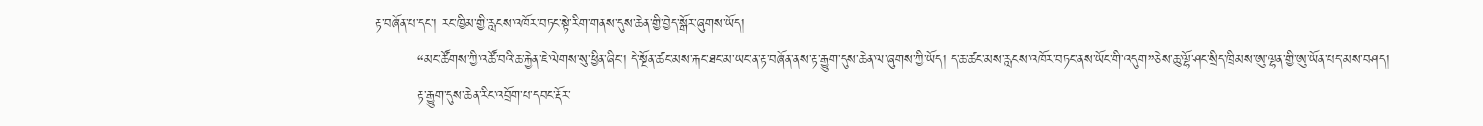རྟ་བཞོན་པ་དང་། རང་ཁྱིམ་གྱི་རླངས་འཁོར་བཏང་སྟེ་རིག་གནས་དུས་ཆེན་གྱི་བྱེད་སྒོར་ཞུགས་ཡོད།
         “མང་ཚོགས་ཀྱི་འཚོ་བའི་ཆ་རྐྱེན་ཇེ་ལེགས་སུ་ཕྱིན་ཞིང་། དེ་སྔོན་ཚང་མས་རྐང་ཐང་མ་ཡང་ན་རྟ་བཞོན་ནས་རྟ་རྒྱུག་དུས་ཆེན་ལ་ཞུགས་ཀྱི་ཡོད། ད་ཆ་ཚང་མས་རླངས་འཁོར་བཏང་ནས་ཡོང་གི་འདུག”ཅེས་ཆུ་ལྷོ་ཤང་སྲིད་ཁྲིམས་ཨུ་ལྷན་གྱི་ཨུ་ཡོན་པད་མས་བཤད།
         རྟ་རྒྱུག་དུས་ཆེན་རིང་འབྲོག་པ་དབང་རྡོར་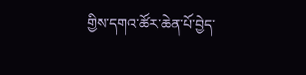གྱིས་དགའ་ཚོར་ཆེན་པོ་བྱེད་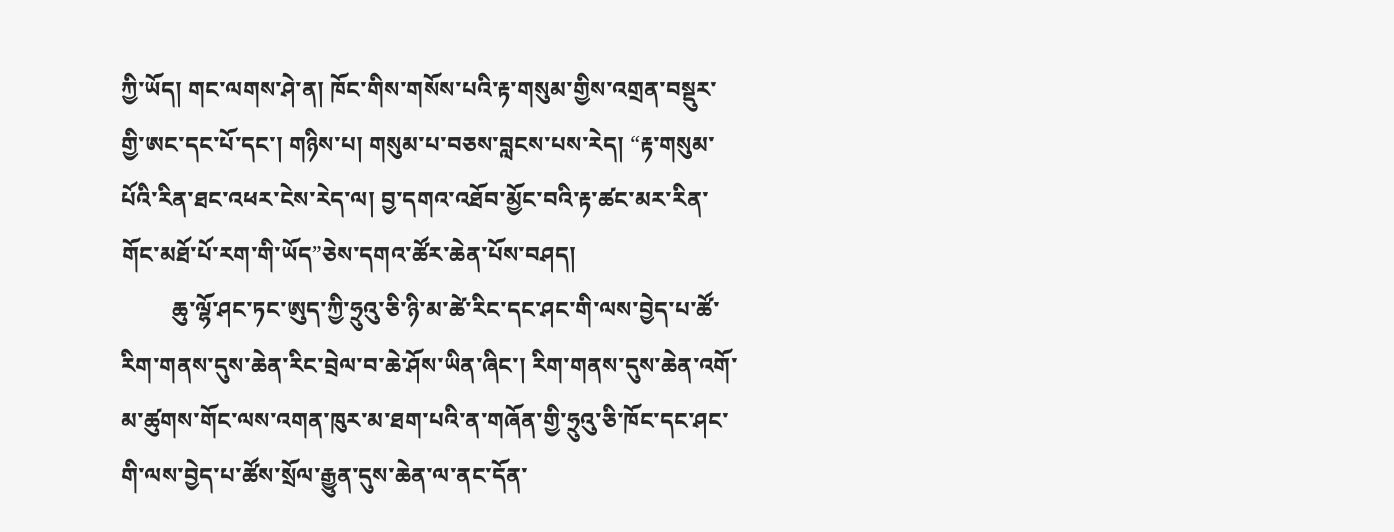ཀྱི་ཡོད། གང་ལགས་ཤེ་ན། ཁོང་གིས་གསོས་པའི་རྟ་གསུམ་གྱིས་འགྲན་བསྡུར་གྱི་ཨང་དང་པོ་དང་། གཉིས་པ། གསུམ་པ་བཅས་བླངས་པས་རེད། “རྟ་གསུམ་པོའི་རིན་ཐང་འཕར་ངེས་རེད་ལ། བྱ་དགའ་འཐོབ་མྱོང་བའི་རྟ་ཚང་མར་རིན་གོང་མཐོ་པོ་རག་གི་ཡོད”ཅེས་དགའ་ཚོར་ཆེན་པོས་བཤད།
         ཆུ་ལྷོ་ཤང་ཏང་ཨུད་ཀྱི་ཧྲུའུ་ཅི་ཉི་མ་ཚེ་རིང་དང་ཤང་གི་ལས་བྱེད་པ་ཚོ་རིག་གནས་དུས་ཆེན་རིང་བྲེལ་བ་ཆེ་ཤོས་ཡིན་ཞིང་། རིག་གནས་དུས་ཆེན་འགོ་མ་ཚུགས་གོང་ལས་འགན་ཁུར་མ་ཐག་པའི་ན་གཞོན་གྱི་ཧྲུའུ་ཅི་ཁོང་དང་ཤང་གི་ལས་བྱེད་པ་ཚོས་སྲོལ་རྒྱུན་དུས་ཆེན་ལ་ནང་དོན་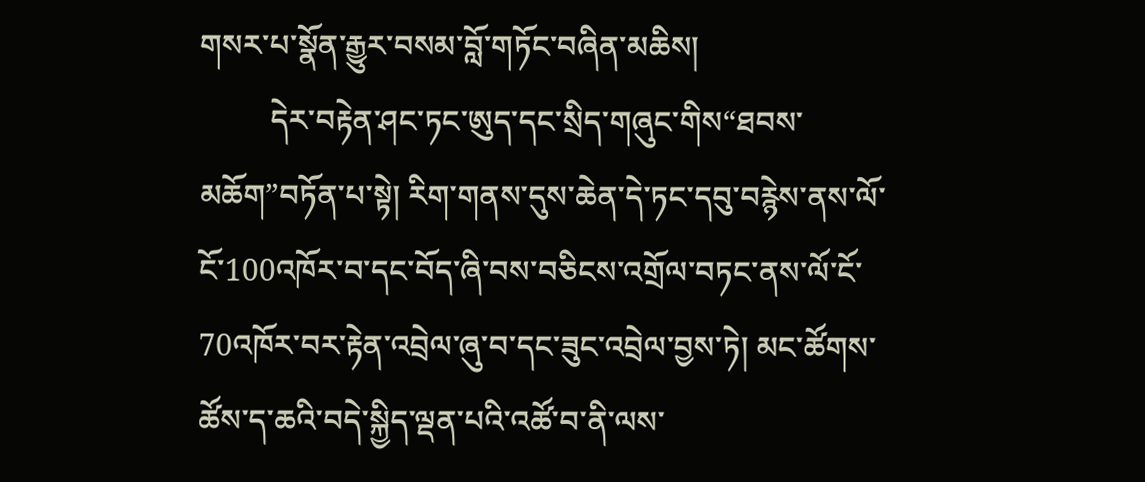གསར་པ་སྣོན་རྒྱུར་བསམ་བློ་གཏོང་བཞིན་མཆིས།
         དེར་བརྟེན་ཤང་ཏང་ཨུད་དང་སྲིད་གཞུང་གིས“ཐབས་མཆོག”བཏོན་པ་སྟེ། རིག་གནས་དུས་ཆེན་དེ་ཏང་དབུ་བརྙེས་ནས་ལོ་ངོ་100འཁོར་བ་དང་བོད་ཞི་བས་བཅིངས་འགྲོལ་བཏང་ནས་ལོ་ངོ་70འཁོར་བར་རྟེན་འབྲེལ་ཞུ་བ་དང་ཟུང་འབྲེལ་བྱས་ཏེ། མང་ཚོགས་ཚོས་ད་ཆའི་བདེ་སྐྱིད་ལྡན་པའི་འཚོ་བ་ནི་ལས་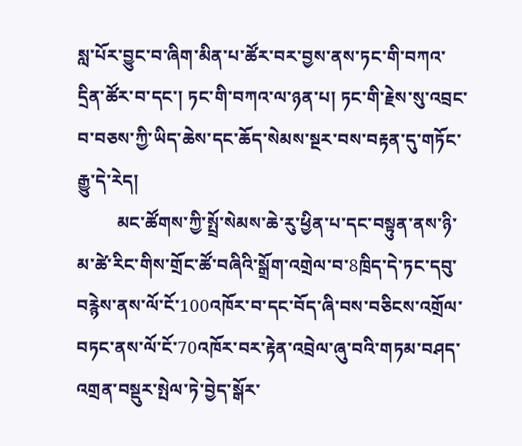སླ་པོར་བྱུང་བ་ཞིག་མིན་པ་ཚོར་བར་བྱས་ནས་ཏང་གི་བཀའ་དྲིན་ཚོར་བ་དང་། ཏང་གི་བཀའ་ལ་ཉན་པ། ཏང་གི་རྗེས་སུ་འབྲང་བ་བཅས་ཀྱི་ཡིད་ཆེས་དང་ཆོད་སེམས་སྔར་བས་བརྟན་དུ་གཏོང་རྒྱུ་དེ་རེད།
         མང་ཚོགས་ཀྱི་སྤྲོ་སེམས་ཆེ་རུ་ཕྱིན་པ་དང་བསྟུན་ནས་ཉི་མ་ཚེ་རིང་གིས་གྲོང་ཚོ་བཞིའི་སྒྲོག་འགྲེལ་བ་8ཁྲིད་དེ་ཏང་དབུ་བརྙེས་ནས་ལོ་ངོ་100འཁོར་བ་དང་བོད་ཞི་བས་བཅིངས་འགྲོལ་བཏང་ནས་ལོ་ངོ་70འཁོར་བར་རྟེན་འབྲེལ་ཞུ་བའི་གཏམ་བཤད་འགྲན་བསྡུར་སྤེལ་ཏེ་བྱེད་སྒོར་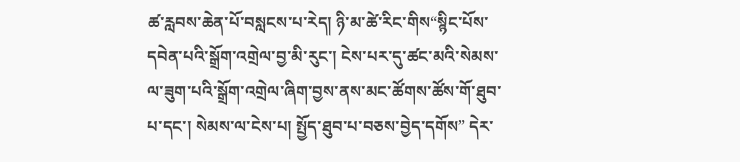ཚ་རླབས་ཆེན་པོ་བསླངས་པ་རེད། ཉི་མ་ཚེ་རིང་གིས“སྙིང་པོས་དབེན་པའི་སྒྲོག་འགྲེལ་བྱ་མི་རུང་། ངེས་པར་དུ་ཚང་མའི་སེམས་ལ་ཟུག་པའི་སྒྲོག་འགྲེལ་ཞིག་བྱས་ནས་མང་ཚོགས་ཚོས་གོ་ཐུབ་པ་དང་། སེམས་ལ་ངེས་པ། སྤྱོད་ཐུབ་པ་བཅས་བྱེད་དགོས” དེར་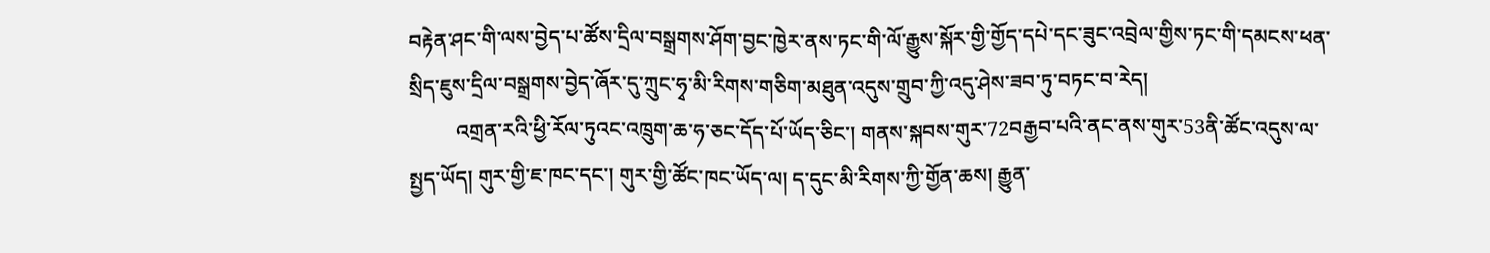བརྟེན་ཤང་གི་ལས་བྱེད་པ་ཚོས་དྲིལ་བསྒྲགས་ཤོག་བྱང་ཁྱེར་ནས་ཏང་གི་ལོ་རྒྱུས་སྐོར་གྱི་གྱོད་དཔེ་དང་ཟུང་འབྲེལ་གྱིས་ཏང་གི་དམངས་ཕན་སྲིད་ཇུས་དྲིལ་བསྒྲགས་བྱེད་ཞོར་དུ་ཀྲུང་ཧྭ་མི་རིགས་གཅིག་མཐུན་འདུས་གྲུབ་ཀྱི་འདུ་ཤེས་ཟབ་ཏུ་བཏང་བ་རེད།
         འགྲན་རའི་ཕྱི་རོལ་ཏུའང་འཁྲུག་ཆ་ཧ་ཅང་དོད་པོ་ཡོད་ཅིང་། གནས་སྐབས་གུར་72བརྒྱབ་པའི་ནང་ནས་གུར་53ནི་ཚོང་འདུས་ལ་སྤྱད་ཡོད། གུར་གྱི་ཇ་ཁང་དང་། གུར་གྱི་ཚོང་ཁང་ཡོད་ལ། ད་དུང་མི་རིགས་ཀྱི་གྱོན་ཆས། རྒྱུན་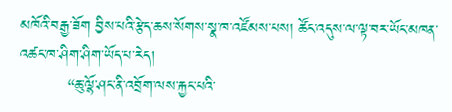མཁོའི་བརྒྱ་ཟོག བྱིས་པའི་རྩེད་ཆས་སོགས་སྣ་ཁ་འཛོམས་པས། ཚོང་འདུས་ལ་ལྟ་བར་ཡོང་མཁན་འཚང་ཁ་ཤིག་ཤིག་ཡོད་པ་རེད།
         “ཆུ་ལྷོ་ཤང་ནི་འབྲོག་ལས་རྐྱང་པའི་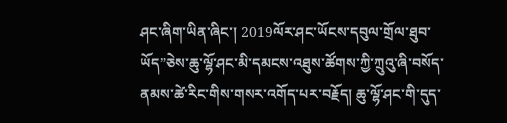ཤང་ཞིག་ཡིན་ཞིང་། 2019ལོར་ཤང་ཡོངས་དབུལ་གྲོལ་ཐུབ་ཡོད”ཅེས་ཆུ་ལྷོ་ཤང་མི་དམངས་འཐུས་ཚོགས་ཀྱི་ཀྲུའུ་ཞི་བསོད་ནམས་ཚེ་རིང་གིས་གསར་འགོད་པར་བརྗོད། ཆུ་ལྷོ་ཤང་གི་དུད་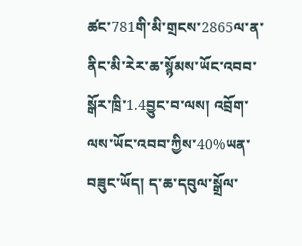ཚང་781གི་མི་གྲངས་2865ལ་ན་ནིང་མི་རེར་ཆ་སྙོམས་ཡོང་འབབ་སྒོར་ཁྲི་1.4བྱུང་བ་ལས། འབྲོག་ལས་ཡོང་འབབ་ཀྱིས་40%ཡན་བཟུང་ཡོད། ད་ཆ་དབུལ་སྒྲོལ་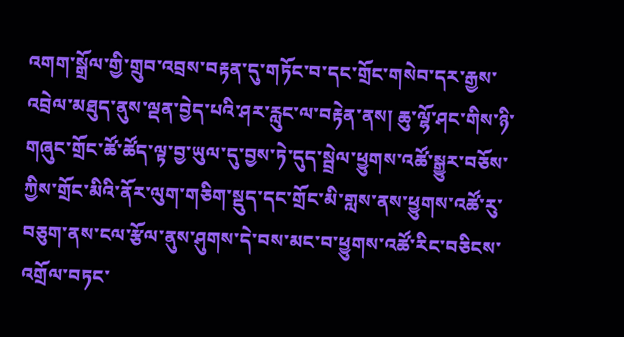འགག་སྒྲོལ་གྱི་གྲུབ་འབྲས་བརྟན་དུ་གཏོང་བ་དང་གྲོང་གསེབ་དར་རྒྱས་འབྲེལ་མཐུད་ནུས་ལྡན་བྱེད་པའི་ཤར་རླུང་ལ་བརྟེན་ནས། ཆུ་ལྷོ་ཤང་གིས་ཉི་གཞུང་གྲོང་ཚོ་ཚོད་ལྟ་བྱ་ཡུལ་དུ་བྱས་ཏེ་དུད་སྦྲེལ་ཕྱུགས་འཚོ་སྒྱུར་བཅོས་ཀྱིས་གྲོང་མིའི་ནོར་ལུག་གཅིག་སྡུད་དང་གྲོང་མི་གླས་ནས་ཕྱུགས་འཚོ་རུ་བཅུག་ནས་ངལ་རྩོལ་ནུས་ཤུགས་དེ་བས་མང་བ་ཕྱུགས་འཚོ་རིང་བཅིངས་འགྲོལ་བཏང་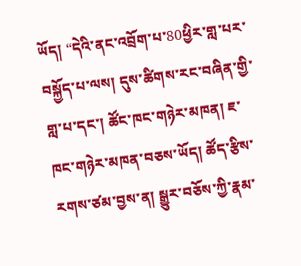ཡོད། “དེའི་ནང་འབྲོག་པ་80ཕྱིར་གླ་པར་བསྐྱོད་པ་ལས། དུས་ཚིགས་རང་བཞིན་གྱི་གླ་པ་དང་། ཚོང་ཁང་གཉེར་མཁན། ཇ་ཁང་གཉེར་མཁན་བཅས་ཡོད། ཚོད་རྩིས་རགས་ཙམ་བྱས་ན། སྒྱུར་བཅོས་ཀྱི་རྣམ་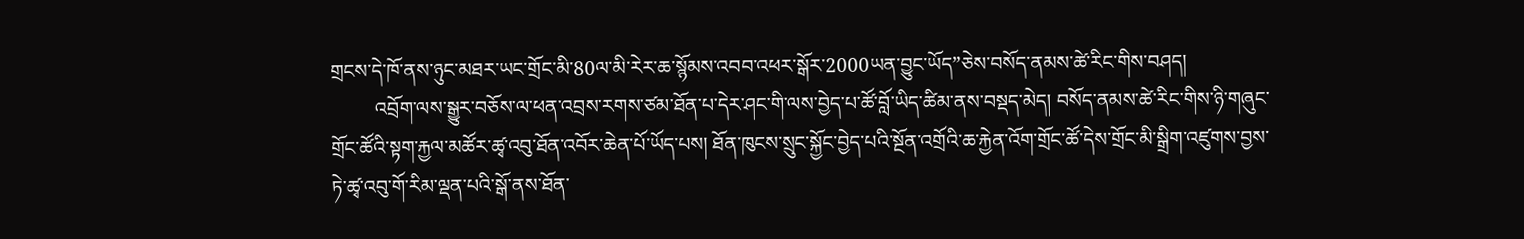གྲངས་དེ་ཁོ་ནས་ཉུང་མཐར་ཡང་གྲོང་མི་80ལ་མི་རེར་ཆ་སྙོམས་འབབ་འཕར་སྒོར་2000ཡན་བྱུང་ཡོད”ཅེས་བསོད་ནམས་ཚེ་རིང་གིས་བཤད།
         འབྲོག་ལས་སྒྱུར་བཅོས་ལ་ཕན་འབྲས་རགས་ཙམ་ཐོན་པ་དེར་ཤང་གི་ལས་བྱེད་པ་ཚོ་བློ་ཡིད་ཚིམ་ནས་བསྡད་མེད། བསོད་ནམས་ཚེ་རིང་གིས་ཉི་གཞུང་གྲོང་ཚོའི་སྟག་རྐྱལ་མཚོར་ཚྭ་འབུ་ཐོན་འབོར་ཆེན་པོ་ཡོད་པས། ཐོན་ཁུངས་སྲུང་སྐྱོང་བྱེད་པའི་སྔོན་འགྲོའི་ཆ་རྐྱེན་འོག་གྲོང་ཚོ་དེས་གྲོང་མི་སྒྲིག་འཛུགས་བྱས་ཏེ་ཚྭ་འབུ་གོ་རིམ་ལྡན་པའི་སྒོ་ནས་ཐོན་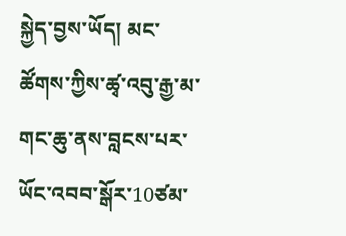སྐྱེད་བྱས་ཡོད། མང་ཚོགས་ཀྱིས་ཚྭ་འབུ་རྒྱ་མ་གང་ཆུ་ནས་བླངས་པར་ཡོང་འབབ་སྒོར་10ཙམ་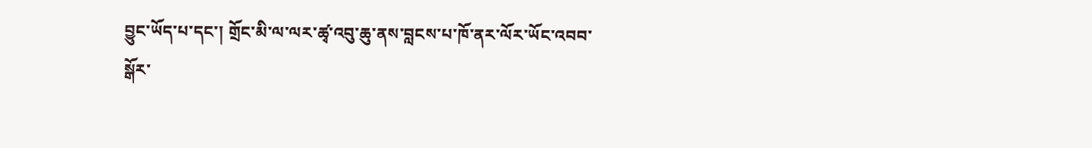བྱུང་ཡོད་པ་དང་། གྲོང་མི་ལ་ལར་ཚྭ་འབུ་ཆུ་ནས་བླངས་པ་ཁོ་ནར་ལོར་ཡོང་འབབ་སྒོར་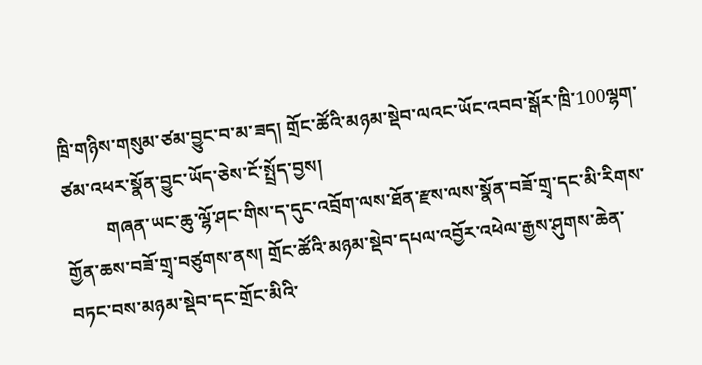ཁྲི་གཉིས་གསུམ་ཙམ་བྱུང་བ་མ་ཟད། གྲོང་ཚོའི་མཉམ་སྡེབ་ལའང་ཡོང་འབབ་སྒོར་ཁྲི་100ལྷག་ཙམ་འཕར་སྣོན་བྱུང་ཡོད་ཅེས་ངོ་སྤྲོད་བྱས།
         གཞན་ཡང་ཆུ་ལྷོ་ཤང་གིས་ད་དུང་འབྲོག་ལས་ཐོན་རྫས་ལས་སྣོན་བཟོ་གྲྭ་དང་མི་རིགས་གྱོན་ཆས་བཟོ་གྲྭ་བཙུགས་ནས། གྲོང་ཚོའི་མཉམ་སྡེབ་དཔལ་འབྱོར་འཕེལ་རྒྱས་ཤུགས་ཆེན་བཏང་བས་མཉམ་སྡེབ་དང་གྲོང་མིའི་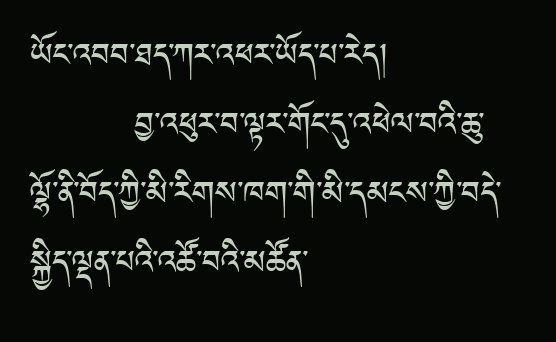ཡོང་འབབ་ཐད་ཀར་འཕར་ཡོད་པ་རེད།
         བྱ་འཕུར་བ་ལྟར་གོང་དུ་འཕེལ་བའི་ཆུ་ལྷོ་ནི་བོད་ཀྱི་མི་རིགས་ཁག་གི་མི་དམངས་ཀྱི་བདེ་སྐྱིད་ལྡན་པའི་འཚོ་བའི་མཚོན་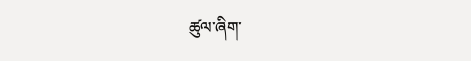ཚུལ་ཞིག་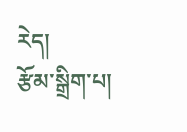རེད།
རྩོམ་སྒྲིག་པ།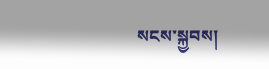སངས་སྐྱབས།